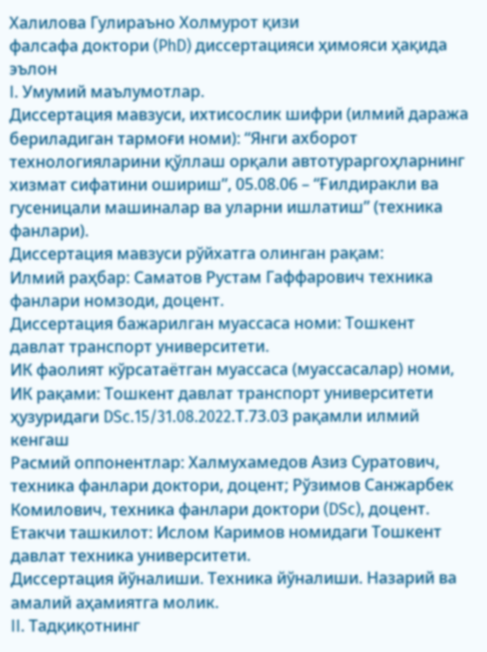Халилова Гулираъно Холмурот қизи
фалсафа доктори (PhD) диссертацияси ҳимояси ҳақида эълон
I. Умумий маълумотлар.
Диссертация мавзуси, ихтисослик шифри (илмий даража бериладиган тармоғи номи): “Янги ахборот технологияларини қўллаш орқали автотураргоҳларнинг хизмат сифатини ошириш”, 05.08.06 – “Ғилдиракли ва гусеницали машиналар ва уларни ишлатиш” (техника фанлари).
Диссертация мавзуси рўйхатга олинган рақам:
Илмий раҳбар: Саматов Рустам Гаффарович техника фанлари номзоди, доцент.
Диссертация бажарилган муассаса номи: Тошкент давлат транспорт университети.
ИК фаолият кўрсатаётган муассаса (муассасалар) номи, ИК рақами: Тошкент давлат транспорт университети ҳузуридаги DSc.15/31.08.2022.Т.73.03 рақамли илмий кенгаш
Расмий оппонентлар: Халмухамедов Азиз Суратович, техника фанлари доктори, доцент; Рўзимов Санжарбек Комилович, техника фанлари доктори (DSc), доцент.
Етакчи ташкилот: Ислом Каримов номидаги Тошкент давлат техника университети.
Диссертация йўналиши. Техника йўналиши. Назарий ва амалий аҳамиятга молик.
II. Тадқиқотнинг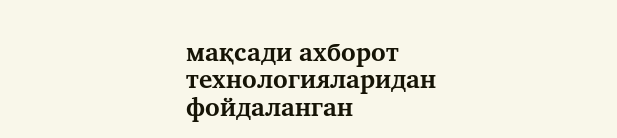мақсади ахборот технологияларидан фойдаланган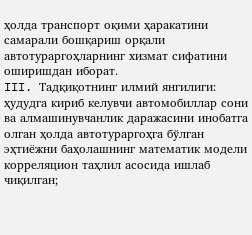ҳолда транспорт оқими ҳаракатини самарали бошқариш орқали автотураргоҳларнинг хизмат сифатини оширишдан иборат.
III. Тадқиқотнинг илмий янгилиги:
ҳудудга кириб келувчи автомобиллар сони ва алмашинувчанлик даражасини инобатга олган ҳолда автотураргоҳга бўлган эҳтиёжни баҳолашнинг математик модели корреляцион таҳлил асосида ишлаб чиқилган;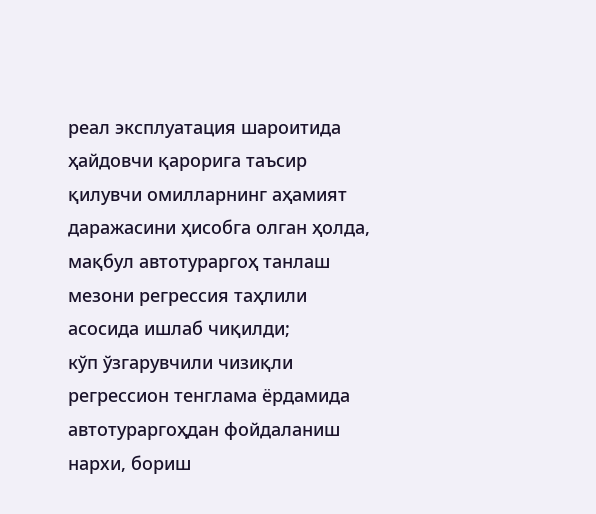реал эксплуатация шароитида ҳайдовчи қарорига таъсир қилувчи омилларнинг аҳамият даражасини ҳисобга олган ҳолда, мақбул автотураргоҳ танлаш мезони регрессия таҳлили асосида ишлаб чиқилди;
кўп ўзгарувчили чизиқли регрессион тенглама ёрдамида автотураргоҳдан фойдаланиш нархи, бориш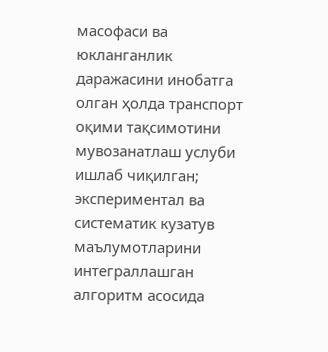масофаси ва юкланганлик даражасини инобатга олган ҳолда транспорт оқими тақсимотини мувозанатлаш услуби ишлаб чиқилган;
экспериментал ва систематик кузатув маълумотларини интеграллашган алгоритм асосида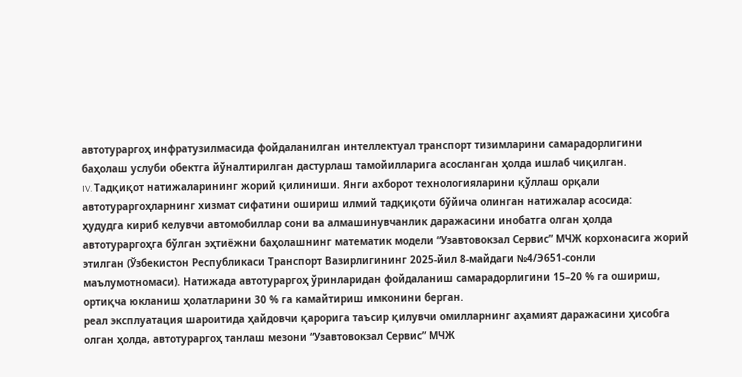автотураргоҳ инфратузилмасида фойдаланилган интеллектуал транспорт тизимларини самарадорлигини баҳолаш услуби обектга йўналтирилган дастурлаш тамойилларига асосланган ҳолда ишлаб чиқилган.
IV. Тадқиқот натижаларининг жорий қилиниши. Янги ахборот технологияларини қўллаш орқали автотураргоҳларнинг хизмат сифатини ошириш илмий тадқиқоти бўйича олинган натижалар асосида:
ҳудудга кириб келувчи автомобиллар сони ва алмашинувчанлик даражасини инобатга олган ҳолда автотураргоҳга бўлган эҳтиёжни баҳолашнинг математик модели “Узавтовокзал Сервис” МЧЖ корхонасига жорий этилган (Ўзбекистон Республикаси Транспорт Вазирлигининг 2025-йил 8-майдаги №4/Э651-сонли маълумотномаси). Натижада автотураргоҳ ўринларидан фойдаланиш самарадорлигини 15–20 % га ошириш, ортиқча юкланиш ҳолатларини 30 % га камайтириш имконини берган.
реал эксплуатация шароитида ҳайдовчи қарорига таъсир қилувчи омилларнинг аҳамият даражасини ҳисобга олган ҳолда, автотураргоҳ танлаш мезони “Узавтовокзал Сервис” МЧЖ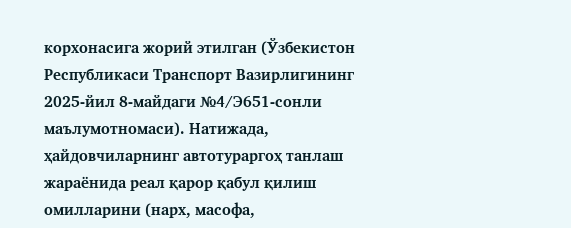корхонасига жорий этилган (Ўзбекистон Республикаси Транспорт Вазирлигининг 2025-йил 8-майдаги №4/Э651-сонли маълумотномаси). Натижада, ҳайдовчиларнинг автотураргоҳ танлаш жараёнида реал қарор қабул қилиш омилларини (нарх, масофа,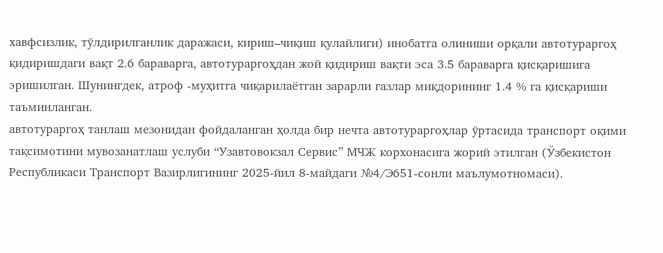хавфсизлик, тўлдирилганлик даражаси, кириш–чиқиш қулайлиги) инобатга олиниши орқали автотураргоҳ қидиришдаги вақт 2.6 бараварга, автотураргоҳдан жой қидириш вақти эса 3.5 бараварга қисқаришига эришилган. Шунингдек, атроф -муҳитга чиқарилаётган зарарли газлар миқдорининг 1.4 % га қисқариши таъминланган.
автотураргоҳ танлаш мезонидан фойдаланган ҳолда бир нечта автотураргоҳлар ўртасида транспорт оқими тақсимотини мувозанатлаш услуби “Узавтовокзал Сервис” МЧЖ корхонасига жорий этилган (Ўзбекистон Республикаси Транспорт Вазирлигининг 2025-йил 8-майдаги №4/Э651-сонли маълумотномаси).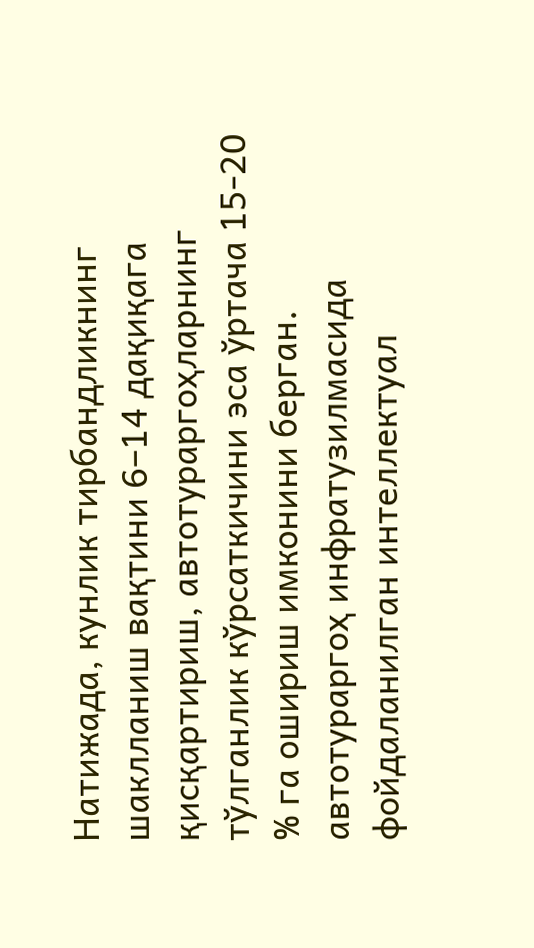Натижада, кунлик тирбандликнинг шаклланиш вақтини 6–14 дақиқага қисқартириш, автотураргоҳларнинг тўлганлик кўрсаткичини эса ўртача 15-20 % га ошириш имконини берган.
автотураргоҳ инфратузилмасида фойдаланилган интеллектуал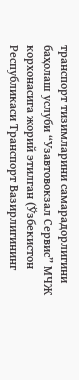транспорт тизимларини самарадорлигини баҳолаш услуби “Узавтовокзал Сервис” МЧЖ корхонасига жорий этилган (Ўзбекистон Республикаси Транспорт Вазирлигининг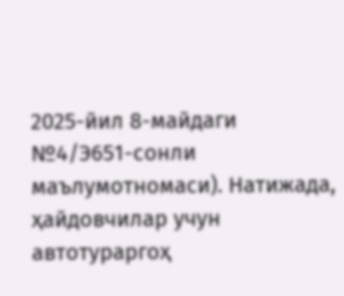2025-йил 8-майдаги №4/Э651-сонли маълумотномаси). Натижада, ҳайдовчилар учун автотураргоҳ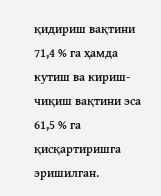қидириш вақтини 71,4 % га ҳамда кутиш ва кириш-чиқиш вақтини эса 61,5 % га қисқартиришга эришилган.